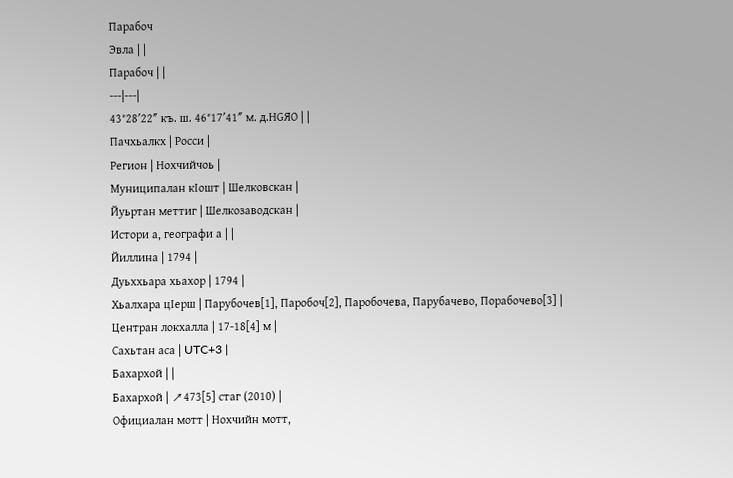Парабоч
Эвла | |
Парабоч | |
---|---|
43°28′22″ къ. ш. 46°17′41″ м. д.HGЯO | |
Пачхьалкх | Росси |
Регион | Нохчийчоь |
Муниципалан кӀошт | Шелковскан |
Йуьртан меттиг | Шелкозаводскан |
Истори а, географи а | |
Йиллина | 1794 |
Дуьххьара хьахор | 1794 |
Хьалхара цӀерш | Парубочев[1], Паробоч[2], Паробочева, Парубачево, Порабочево[3] |
Центран локхалла | 17-18[4] м |
Сахьтан аса | UTC+3 |
Бахархой | |
Бахархой | ↗473[5] стаг (2010) |
Официалан мотт | Нохчийн мотт,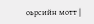оьрсийн мотт |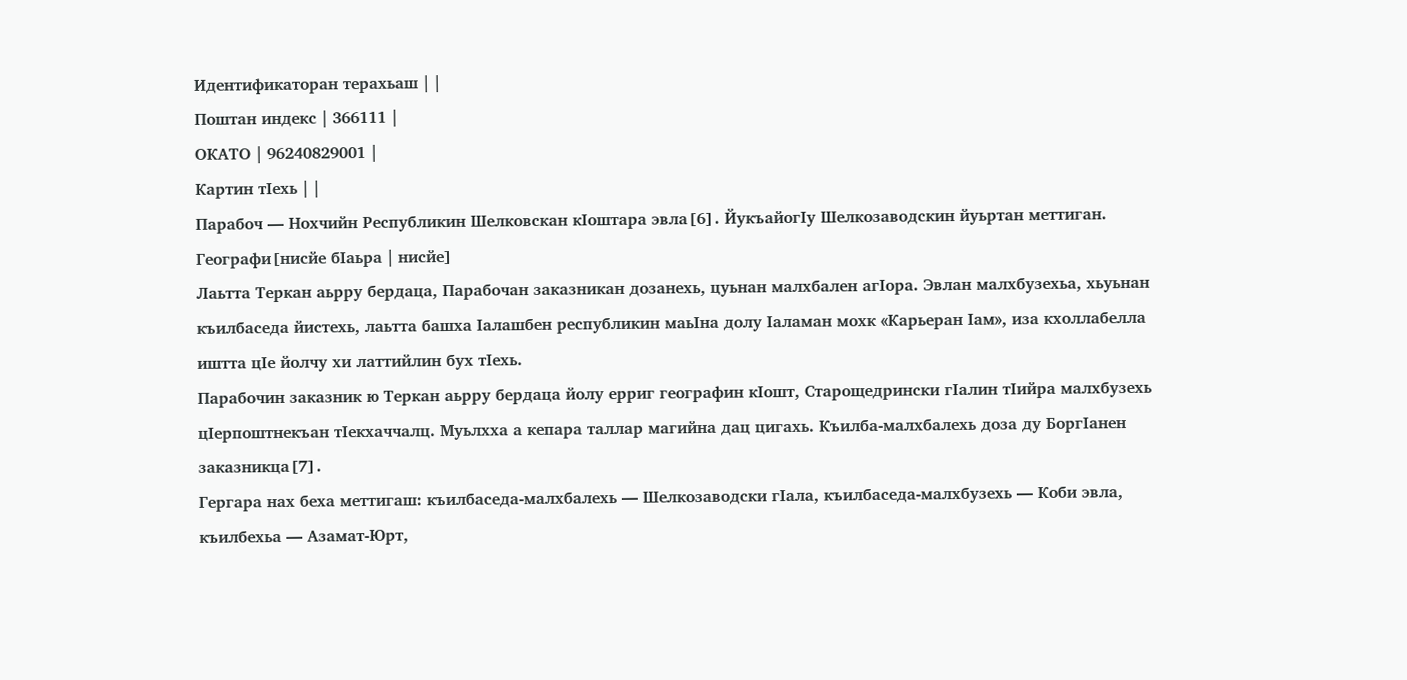Идентификаторан терахьаш | |
Поштан индекс | 366111 |
ОКАТО | 96240829001 |
Картин тӀехь | |
Парабоч — Нохчийн Республикин Шелковскан кӀоштара эвла[6]. ЙукъайогӀу Шелкозаводскин йуьртан меттиган.
Географи[нисйе бӀаьра | нисйе]
Лаьтта Теркан аьрру бердаца, Парабочан заказникан дозанехь, цуьнан малхбален агӀора. Эвлан малхбузехьа, хьуьнан къилбаседа йистехь, лаьтта башха Ӏалашбен республикин маьӀна долу Ӏаламан мохк «Карьеран Ӏам», иза кхоллабелла иштта цӀе йолчу хи латтийлин бух тӀехь.
Парабочин заказник ю Теркан аьрру бердаца йолу ерриг географин кӀошт, Старощедрински гӀалин тӀийра малхбузехь цӀерпоштнекъан тӀекхаччалц. Муьлхха а кепара таллар магийна дац цигахь. Къилба-малхбалехь доза ду БоргӀанен заказникца[7].
Гергара нах беха меттигаш: къилбаседа-малхбалехь — Шелкозаводски гӀала, къилбаседа-малхбузехь — Коби эвла, къилбехьа — Азамат-Юрт,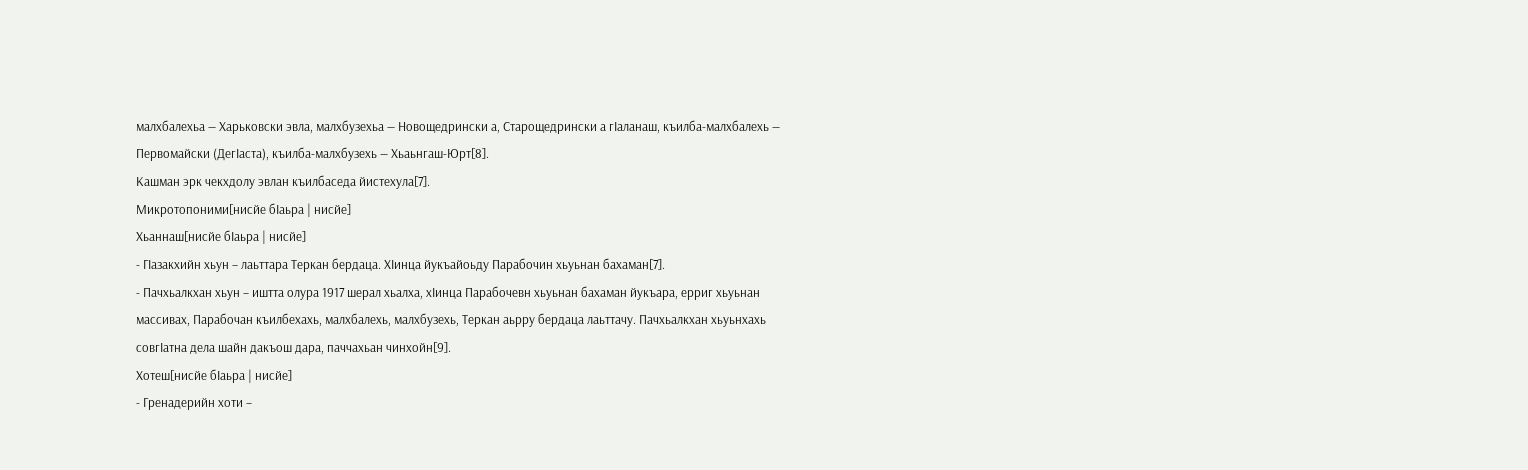малхбалехьа — Харьковски эвла, малхбузехьа — Новощедрински а, Старощедрински а гӀаланаш, къилба-малхбалехь — Первомайски (ДегӀаста), къилба-малхбузехь — Хьаьнгаш-Юрт[8].
Кашман эрк чекхдолу эвлан къилбаседа йистехула[7].
Микротопоними[нисйе бӀаьра | нисйе]
Хьаннаш[нисйе бӀаьра | нисйе]
- ГӀазакхийн хьун – лаьттара Теркан бердаца. ХӀинца йукъайоьду Парабочин хьуьнан бахаман[7].
- Пачхьалкхан хьун – иштта олура 1917 шерал хьалха, хӀинца Парабочевн хьуьнан бахаман йукъара, ерриг хьуьнан массивах, Парабочан къилбехахь, малхбалехь, малхбузехь, Теркан аьрру бердаца лаьттачу. Пачхьалкхан хьуьнхахь совгӀатна дела шайн дакъош дара, паччахьан чинхойн[9].
Хотеш[нисйе бӀаьра | нисйе]
- Гренадерийн хоти –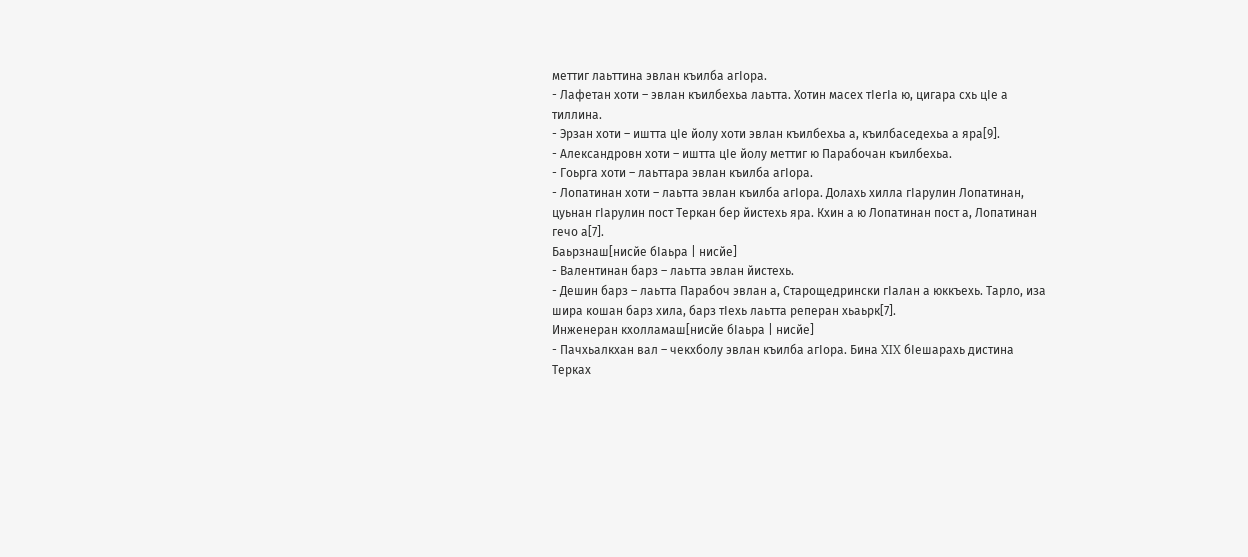меттиг лаьттина эвлан къилба агӀора.
- Лафетан хоти – эвлан къилбехьа лаьтта. Хотин масех тӀегӀа ю, цигара схь цӀе а тиллина.
- Эрзан хоти – иштта цӀе йолу хоти эвлан къилбехьа а, къилбаседехьа а яра[9].
- Александровн хоти – иштта цӀе йолу меттиг ю Парабочан къилбехьа.
- Гоьрга хоти – лаьттара эвлан къилба агӀора.
- Лопатинан хоти – лаьтта эвлан къилба агӀора. Долахь хилла гӀарулин Лопатинан, цуьнан гӀарулин пост Теркан бер йистехь яра. Кхин а ю Лопатинан пост а, Лопатинан гечо а[7].
Баьрзнаш[нисйе бӀаьра | нисйе]
- Валентинан барз – лаьтта эвлан йистехь.
- Дешин барз – лаьтта Парабоч эвлан а, Старощедрински гӀалан а юккъехь. Тарло, иза шира кошан барз хила, барз тӀехь лаьтта реперан хьаьрк[7].
Инженеран кхолламаш[нисйе бӀаьра | нисйе]
- Пачхьалкхан вал – чекхболу эвлан къилба агӀора. Бина XIX бӀешарахь дистина Терках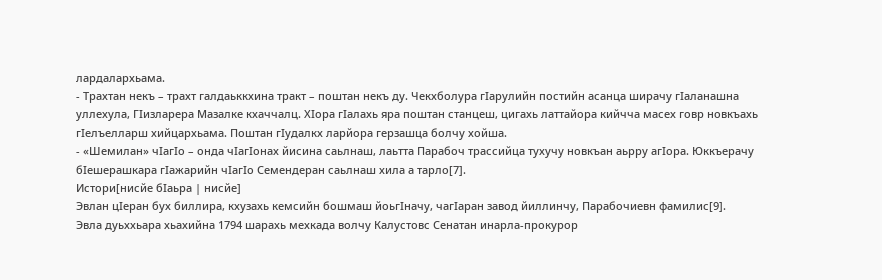лардалархьама.
- Трахтан некъ – трахт галдаьккхина тракт – поштан некъ ду. Чекхболура гӀарулийн постийн асанца ширачу гӀаланашна уллехула, ГӀизларера Мазалке кхаччалц. ХӀора гӀалахь яра поштан станцеш, цигахь латтайора кийчча масех говр новкъахь гӀелъелларш хийцархьама. Поштан гӀудалкх ларйора герзашца болчу хойша.
- «Шемилан» чӀагӀо – онда чӀагӀонах йисина саьлнаш, лаьтта Парабоч трассийца тухучу новкъан аьрру агӀора. Юккъерачу бӀешерашкара гӀажарийн чӀагӀо Семендеран саьлнаш хила а тарло[7].
Истори[нисйе бӀаьра | нисйе]
Эвлан цӀеран бух биллира, кхузахь кемсийн бошмаш йоьгӀначу, чагӀаран завод йиллинчу, Парабочиевн фамилис[9].
Эвла дуьххьара хьахийна 1794 шарахь мехкада волчу Калустовс Сенатан инарла-прокурор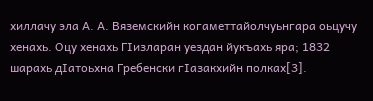хиллачу эла А. А. Вяземскийн когаметтайолчуьнгара оьцучу хенахь. Оцу хенахь ГӀизларан уездан йукъахь яра; 1832 шарахь дӀатоьхна Гребенски гӀазакхийн полках[3].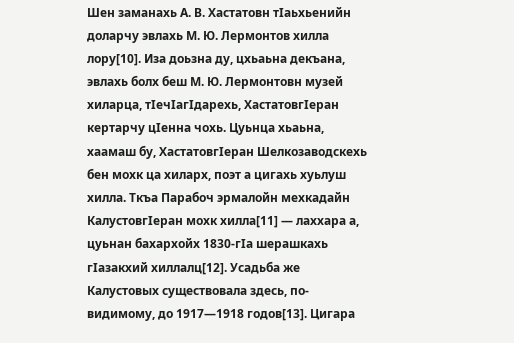Шен заманахь А. В. Хастатовн тӀаьхьенийн доларчу эвлахь М. Ю. Лермонтов хилла лору[10]. Иза доьзна ду, цхьаьна декъана, эвлахь болх беш М. Ю. Лермонтовн музей хиларца, тӀечӀагӀдарехь, ХастатовгӀеран кертарчу цӀенна чохь. Цуьнца хьаьна, хаамаш бу, ХастатовгӀеран Шелкозаводскехь бен мохк ца хиларх, поэт а цигахь хуьлуш хилла. Ткъа Парабоч эрмалойн мехкадайн КалустовгӀеран мохк хилла[11] — лаххара а, цуьнан бахархойх 1830-гӀа шерашкахь гӀазакхий хиллалц[12]. Усадьба же Калустовых существовала здесь, по-видимому, до 1917—1918 годов[13]. Цигара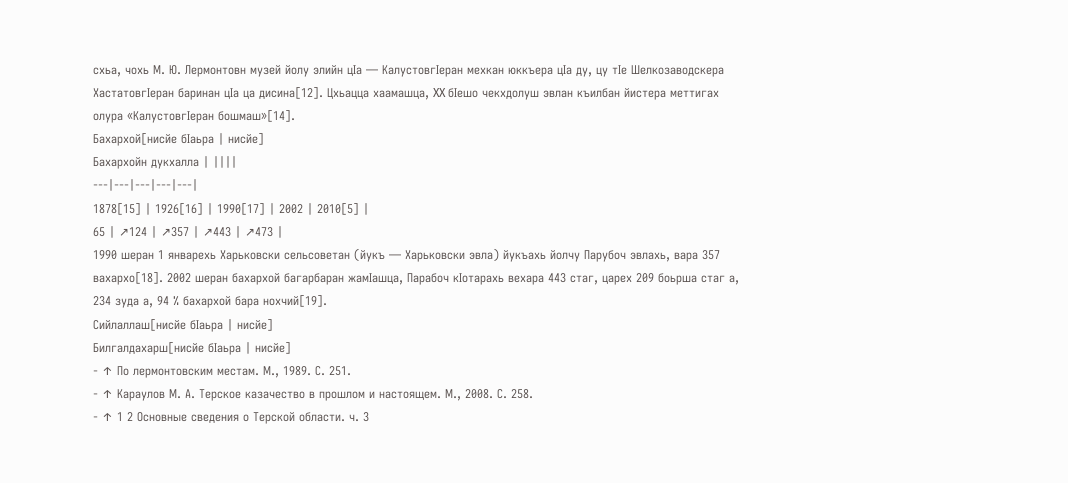схьа, чохь М. Ю. Лермонтовн музей йолу элийн цӀа — КалустовгӀеран мехкан юккъера цӀа ду, цу тӀе Шелкозаводскера ХастатовгӀеран баринан цӀа ца дисина[12]. Цхьацца хаамашца, XX бӀешо чекхдолуш эвлан къилбан йистера меттигах олура «КалустовгӀеран бошмаш»[14].
Бахархой[нисйе бӀаьра | нисйе]
Бахархойн дукхалла | ||||
---|---|---|---|---|
1878[15] | 1926[16] | 1990[17] | 2002 | 2010[5] |
65 | ↗124 | ↗357 | ↗443 | ↗473 |
1990 шеран 1 январехь Харьковски сельсоветан (йукъ — Харьковски эвла) йукъахь йолчу Парубоч эвлахь, вара 357 вахархо[18]. 2002 шеран бахархой багарбаран жамӀашца, Парабоч кӀотарахь вехара 443 стаг, царех 209 боьрша стаг а, 234 зуда а, 94 % бахархой бара нохчий[19].
Сийлаллаш[нисйе бӀаьра | нисйе]
Билгалдахарш[нисйе бӀаьра | нисйе]
- ↑ По лермонтовским местам. М., 1989. С. 251.
- ↑ Караулов М. А. Терское казачество в прошлом и настоящем. М., 2008. С. 258.
- ↑ 1 2 Основные сведения о Терской области. ч. 3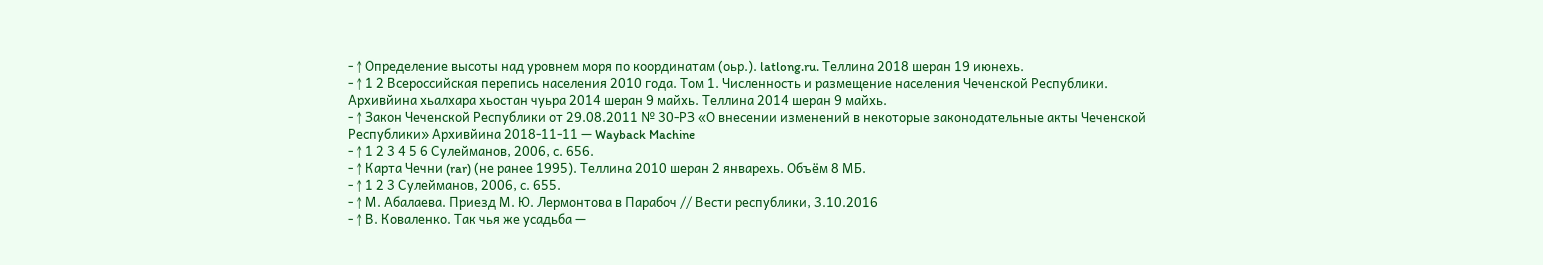- ↑ Определение высоты над уровнем моря по координатам (оьр.). latlong.ru. Теллина 2018 шеран 19 июнехь.
- ↑ 1 2 Всероссийская перепись населения 2010 года. Том 1. Численность и размещение населения Чеченской Республики. Архивйина хьалхара хьостан чуьра 2014 шеран 9 майхь. Теллина 2014 шеран 9 майхь.
- ↑ Закон Чеченской Республики от 29.08.2011 № 30-РЗ «О внесении изменений в некоторые законодательные акты Чеченской Республики» Архивйина 2018-11-11 — Wayback Machine
- ↑ 1 2 3 4 5 6 Сулейманов, 2006, с. 656.
- ↑ Карта Чечни (rar) (не ранее 1995). Теллина 2010 шеран 2 январехь. Объём 8 МБ.
- ↑ 1 2 3 Сулейманов, 2006, с. 655.
- ↑ М. Абалаева. Приезд М. Ю. Лермонтова в Парабоч // Вести республики, 3.10.2016
- ↑ В. Коваленко. Так чья же усадьба —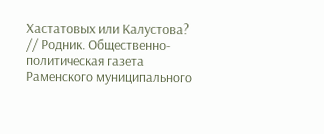Хастатовых или Калустова? // Родник. Общественно-политическая газета Раменского муниципального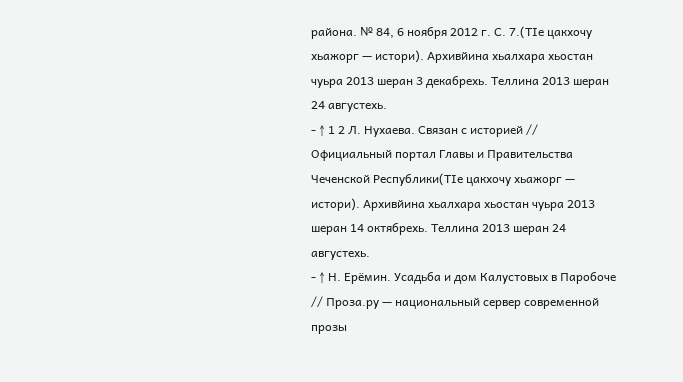района. № 84, 6 ноября 2012 г. С. 7.(ТӀе цакхочу хьажорг — истори). Архивйина хьалхара хьостан чуьра 2013 шеран 3 декабрехь. Теллина 2013 шеран 24 августехь.
- ↑ 1 2 Л. Нухаева. Связан с историей // Официальный портал Главы и Правительства Чеченской Республики(ТӀе цакхочу хьажорг — истори). Архивйина хьалхара хьостан чуьра 2013 шеран 14 октябрехь. Теллина 2013 шеран 24 августехь.
- ↑ Н. Ерёмин. Усадьба и дом Калустовых в Паробоче // Проза.ру — национальный сервер современной прозы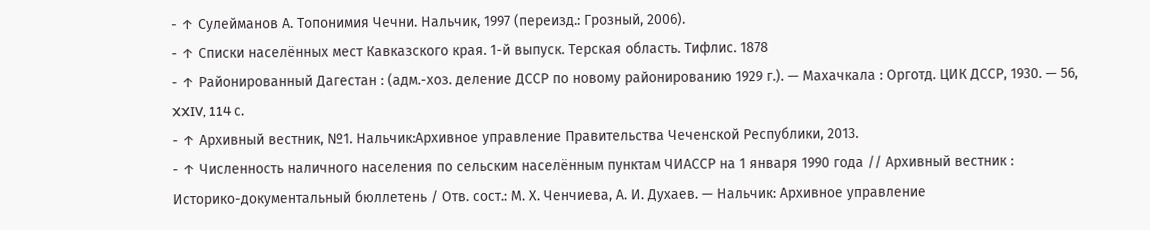- ↑ Сулейманов А. Топонимия Чечни. Нальчик, 1997 (переизд.: Грозный, 2006).
- ↑ Списки населённых мест Кавказского края. 1-й выпуск. Терская область. Тифлис. 1878
- ↑ Районированный Дагестан : (адм.-хоз. деление ДССР по новому районированию 1929 г.). — Махачкала : Орготд. ЦИК ДССР, 1930. — 56, XXIV, 114 с.
- ↑ Архивный вестник, №1. Нальчик:Архивное управление Правительства Чеченской Республики, 2013.
- ↑ Численность наличного населения по сельским населённым пунктам ЧИАССР на 1 января 1990 года // Архивный вестник : Историко-документальный бюллетень / Отв. сост.: М. Х. Ченчиева, А. И. Духаев. — Нальчик: Архивное управление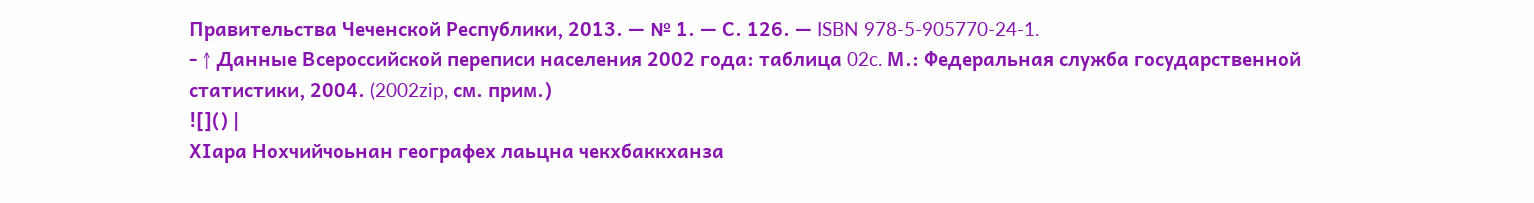Правительства Чеченской Республики, 2013. — № 1. — С. 126. — ISBN 978-5-905770-24-1.
- ↑ Данные Всероссийской переписи населения 2002 года: таблица 02c. М.: Федеральная служба государственной статистики, 2004. (2002zip, см. прим.)
![]() |
ХӀара Нохчийчоьнан географех лаьцна чекхбаккханза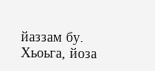йаззам бу. Хьоьга, йоза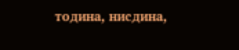тодина, нисдина,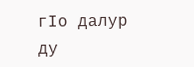гӀо далур ду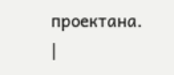проектана. |